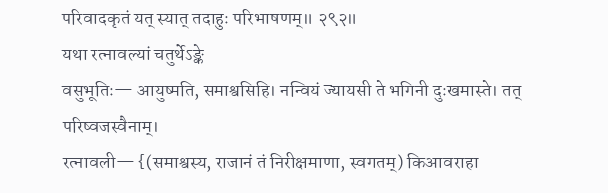परिवादकृतं यत् स्यात् तदाहुः परिभाषणम्॥ २९२॥
यथा रत्नावल्यां चतुर्थेऽङ्के
वसुभूतिः— आयुष्मति, समाश्वसिहि। नन्वियं ज्यायसी ते भगिनी दुःखमास्ते। तत् परिष्वजस्वैनाम्।
रत्नावली— {(समाश्वस्य, राजानं तं निरीक्षमाणा, स्वगतम्) किआवराहा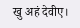खु अहं देवीए।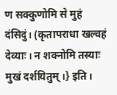ण सक्कुणोमि से मुहं दंसिदुं। (कृतापराधा खल्वहं देव्याः। न शक्नोमि तस्याः मुखं दर्शयितुम्।} इति।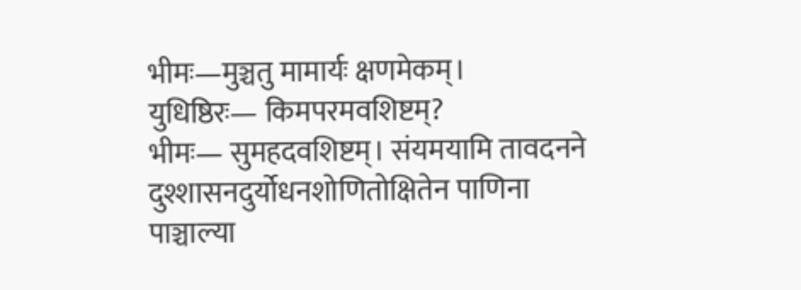भीमः—मुञ्चतु मामार्यः क्षणमेकम्।
युधिष्ठिरः— किमपरमवशिष्टम्?
भीमः— सुमहदवशिष्टम्। संयमयामि तावदनने दुश्शासनदुर्योधनशोणितोक्षितेन पाणिना पाञ्चाल्या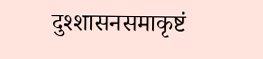दुश्शासनसमाकृष्टं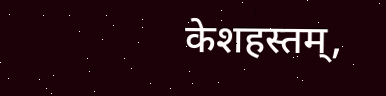केशहस्तम्,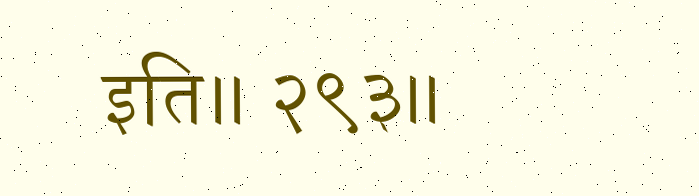इति॥ २९३॥